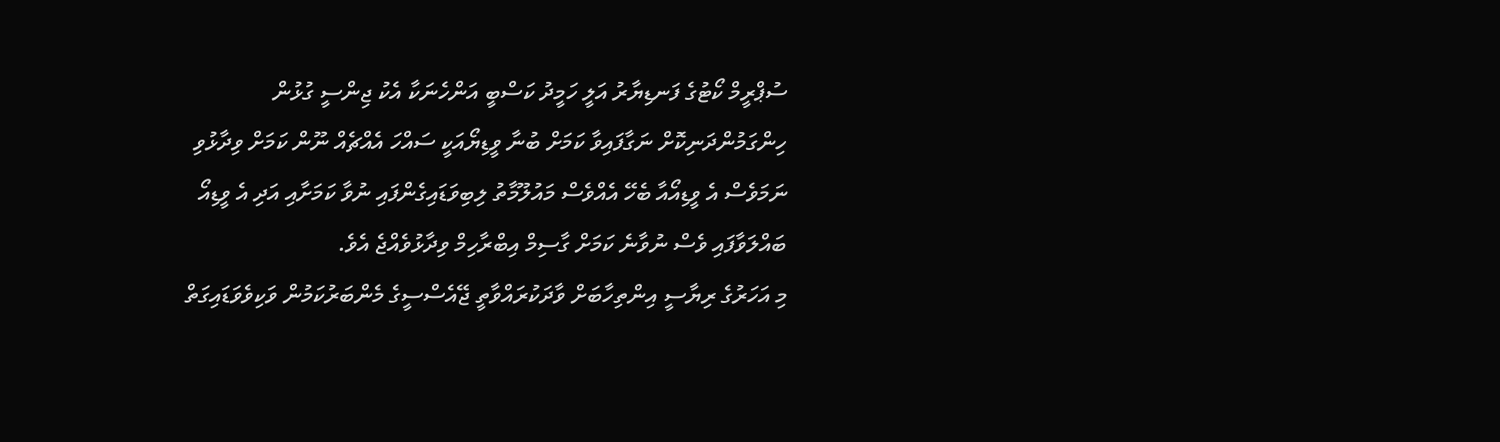ސުޕްރީމް ކޯޓުގެ ފަނޑިޔާރު އަލީ ހަމީދު ކަސްބީ އަންހެނަކާ އެކު ޖިންސީ ގުޅުން ހިންގަމުންދަނިކޮށް ނަގާފައިވާ ކަމަށް ބުނާ ވީޑިޔޯއަކީ ސައްހަ އެއްޗެއް ނޫން ކަމަށް ވިދާޅުވި ނަމަވެސް އެ ވީޑިއޯއާ ބެހޭ އެއްވެސް މައުލޫމާތު ލިބިވަޑައިގެންފައި ނުވާ ކަމަށާއި އަދި އެ ވީޑިއޯ ބައްލަވާފައި ވެސް ނުވާނެ ކަމަށް ގާސިމް އިބްރާހިމް ވިދާޅުވެއްޖެ އެވެ.
މި އަހަރުގެ ރިޔާސީ އިންތިހާބަށް ވާދަކުރައްވާތީ ޖޭއެސްސީގެ މެންބަރުކަމުން ވަކިވެވަޑައިގަތް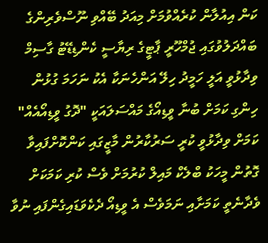ކަން އިއުލާން ކުރެއްވުމަށް މިއަދު ބޭއްވި ނޫސްވެރިންގެ ބައްދަލުވުގައި ޖުމްހޫރީ ޕާޓީގެ ރިޔާސީ ކެންޑިޑޭޓު ގާސިމް ވިދާޅުވީ އަލީ ހަމީދު ހިލޭ އަންހެނަކާ އެކު ނަހަމަ ގުޅުން ހިންގި ކަމަށް ބުނާ ވީޑިއޯގެ މައްސަލައަކީ "ދޮގު ވީޑިއޯއެއް" ކަމަށް ވިދާޅުވީ ކުރީ ސަރުކާރުން މާޒީގައި ކަންކޮށްފައިވާ ގޮތުން މީހަކު ބްލެކް މައިލް ކުރުމަށް ވެސް ކުރި ކަމަކަށް ވެދާނެތީ ކަމަށާއި ނަމަވެސް އެ ވީޑިއޯ ދެކެވަޑައިގެންފައި ނުވާ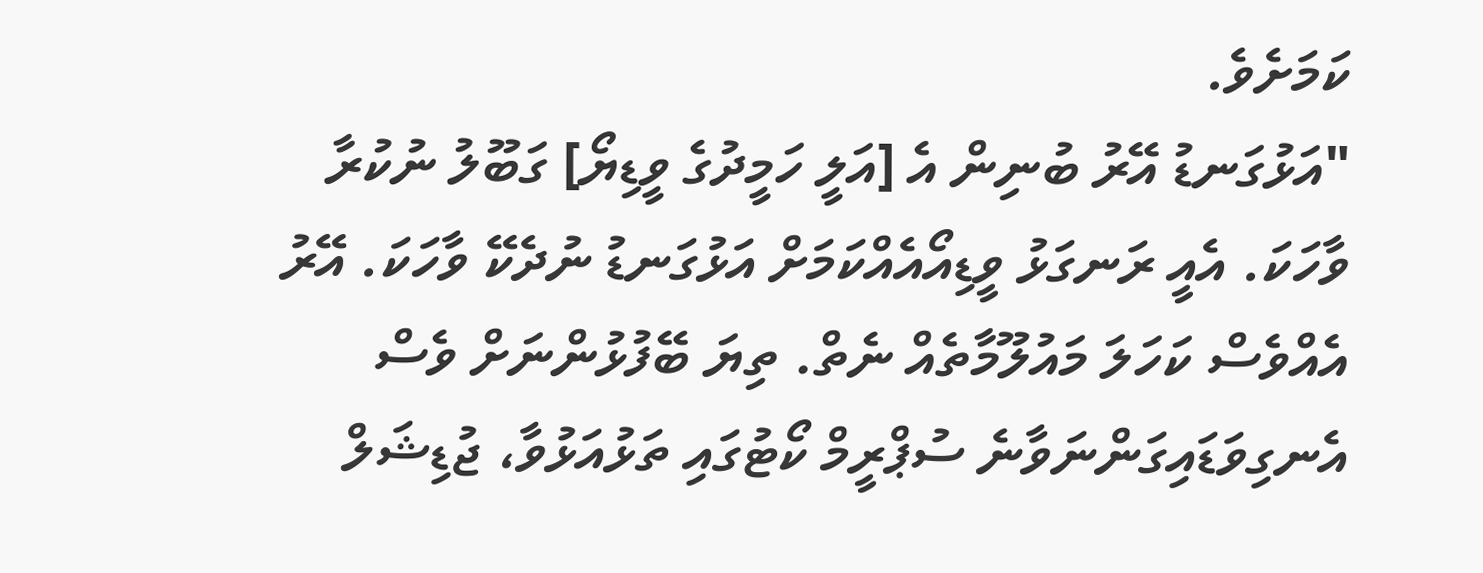ކަމަށެވެ.
"އަޅުގަނޑު އޭރު ބުނިން އެ [އަލީ ހަމީދުގެ ވީޑިޔޯ] ގަބޫލު ނުކުރާ ވާހަކަ. އެއީ ރަނގަޅު ވީޑިއޯއެއްކަމަށް އަޅުގަނޑު ނުދެކޭ ވާހަކަ. އޭރު އެއްވެސް ކަހަލަ މައުލޫމާތެއް ނެތް. ތިޔަ ބޭފުޅުންނަށް ވެސް އެނގިވަޑައިގަންނަވާނެ ސުޕްރީމް ކޯޓުގައި ތަޅުއަޅުވާ، ޖުޑިޝަލް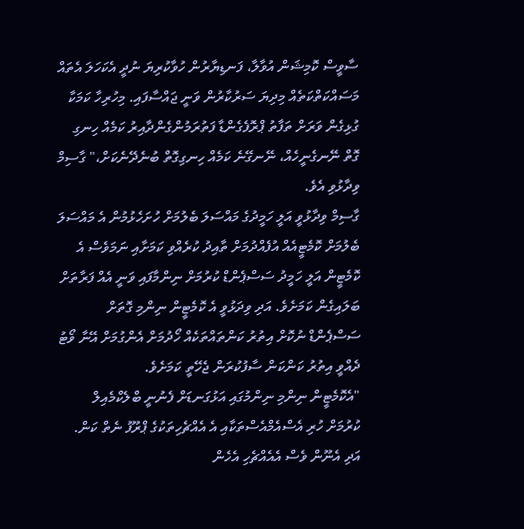ސާވީސް ކޮމިޝަން އުވާލާ، ފަނޑިޔާރުން ހުވާކުރިޔަ ނުދީ އެކަހަލަ އެތައް މަސައްކަތްކަތެއް މިދިޔަ ސަރުކާރުން ވަނީ ޖައްސާފައި. މިހުރިހާ ކަމަކާ ގުޅިގެން ވަރަށް ތަފާތު ޕްރޮފެގެންޑާ ފަތުރަމުންގެންދާއިރު ކަމެއް ހިނގި ގޮތް ނޭނގެނީހެއް، ނޭނގޭނެ ކަމެއް ހިނގިގޮތް ބުނެދޭނެކަށް،" ގާސިމް ވިދާޅުވި އެވެ.
ގާސިމް ވިދާޅުވީ އަލީ ހަމީދުގެ މައްސަލަ ބެލުމަށް ހުށަހެޅުމުން އެ މައްސަލަ ބެލުމަށް ކޮމެޓީއެއް އުފެއްދުމަށް ތާއިދު ކުރެއްވި ކަމަށާއި ނަމަވެސް އެ ކޮމެޓީން އަލީ ހަމީދު ސަސްޕެންޑް ކުރުމަށް ނިންމާފައި ވަނީ އެއް ފަރާތަށް ބަލައިގެން ކަމަށެވެ. އަދި ވިދަޅުވީ އެ ކޮމެޓީން ނިންމި ގޮތަށް ސަސްޕެންޑް ނުކޮށް އިތުރު ކަންތައްތަކެއް ހޯދުމަށް އެންގުމަށް އޭނާ ވޯޓު ދެއްވީ އިތުރު ކަންކަން ސާފުކުރަން ޖެހޭތީ ކަމަށެވެ.
"އެކޮމެޓީން ނިންމި ނިންމުގައި އަޅުގަނޑަށް ފެނުނީ ބްލެކްމެއިލް ކުރުމަށް ހުރި އެސްއެމްއެސްތަކާއި އެ އެއްޗެހިތަކުގެ ޕްރޫފު ނެތް ކަން. އަދި އެނޫން ވެސް އެއެއްޗެހި އެހެން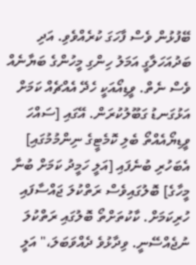ބޭފުޅުން ވެސް ފާހަގަ ކުރެއްވެވި. އަދި ބަދުއަހަލާގީ އަމަލު ހިންގި މީހުންގެ ބަޔާނެއް ވެސް ނެތް. ވީޑިއޯއަކީ ހެދޭ އެއްޗެއް ކަމަށް އަޅުގަނޑު ގަބޫލުކުރަން. އޭގައި [ސައްހަ ވީޑިޔޯއެއްތޯ ބެލި ކޮމެޓީގެ ނިންމުމުގައި] އެބަހުރި ބުނެފައި [އަލީ ހަމީދު ކަމަށް ބުނާ މީހާގެ] ބޮލުގައިވެސް ރަތްކުލަ ޖައްސާފައި ހުރިކަމަށް. ކާކުތަށްތޯ ބޮލުގައި ރަތްކުލަ ނުޖެއްސޭނީ. ވިދާޅުވެ ދެއްވަބަލަ،" އަލީ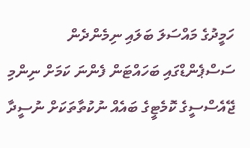ހަމީދުގެ މައްސަލަ ބަލައި ނިމެންދެން ސަސްޕެންޑްގައި ބަހައްޓަން ފެންނަ ކަމަށް ނިންމި ޖޭއެސްސީގެ ކޮމެޓީގެ ބައެއް ނުކުތާތަކަށް ނުސީދާ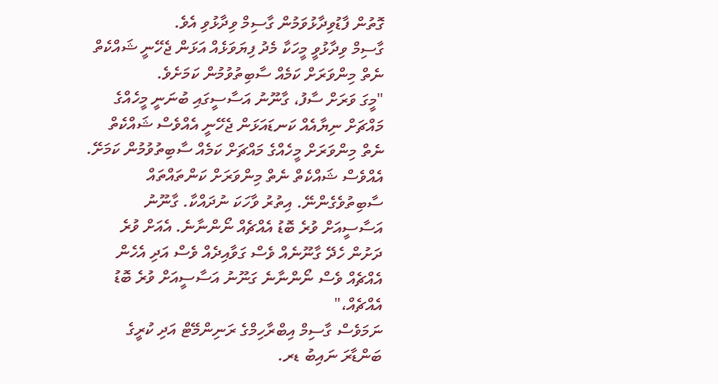ގޮތުން ފާޑުވިދާޅުވަމުން ގާސިމް ވިދާޅުވި އެވެ.
ގާސިމް ވިދާޅުވީ މީހަކާ މެދު ފިޔަވަޅެއް އަޅަން ޖެހޭނީ ޝައްކެތް ނެތް މިންވަރަށް ކަމެއް ސާބިތުވުމުން ކަމަށެވެ.
"މީގަ ވަރަށް ސާފު، ގާނޫނު އަސާސީގައި ބުނަނީ މީހެއްގެ މައްޗަށް ނިޔާއެއް ކަނޑައަޅަން ޖެހޭނީ އެއްވެސް ޝައްކެތް ނެތް މިންވަރަށް މީހެއްގެ މައްޗަށް ކަމެއް ސާބިތުވުމުން ކަމަށޭ. އެއްވެސް ޝައްކެތް ނެތް މިންވަރަށް ކަންތައްތައް ސާބިތުވެގެންނޭ. އިތުރު ވާހަކަ ނުދައްކާ. ގާނޫނު އަސާސީއަށް ވުރެ ބޮޑު އެއްޗެއް ނޯންނާނެ. އެއަށް ވުރެ ދަށުން ހެދޭ ގާނޫނެއް ވެސް ގަވާއިދެއް ވެސް އަދި އެހެން އެއްޗެއް ވެސް ނޯންނާނެ ގަނޫނު އަސާސީއަށް ވުރެ ބޮޑު އެއްޗެއް،"
ނަމަވެސް ގާސިމް އިބްރާހިމްގެ ރަނިންމޭޓް އަދި ކުރީގެ ބަންޑާރަ ނައިބު ޑރ.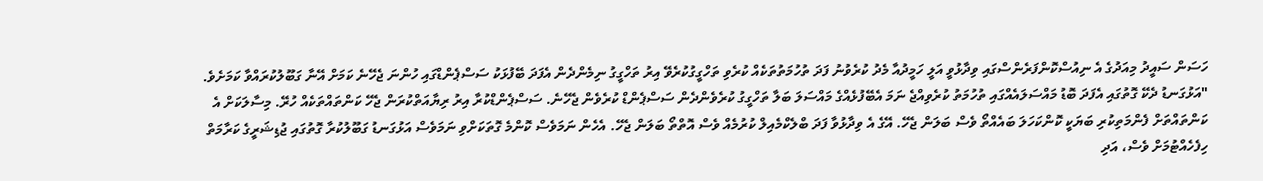ހަސަން ސައީދު މިއަދުގެ އެ ނިއުސްކޮންފަރެންސްގައި ވިދާޅުވީ އަލީ ހަމީދުއާ މެދު ކުރެވުނު ފަދަ ތުހުމަތުތަކެއް ކުރެވި ތަހްގީގުކުރެވޭ އިރު ތަހްގީގު ނިމެންދެން އެފަދަ ބޭފުޅަކު ސަސްޕެންޑްގައި ހުންނަ ޖެހޭނެ ކަމަށް އޭނާ ގަބޫލުކުރައްވާ ކަމަށެވެ.
"އަޅުގަނޑު ދެކޭ ގޮތުގައި އެފަދަ ބޮޑު މައްސަލައެއްގައި ތުހުމަތު ކުރެވިއްޖެ ނަމަ އެބޭފުޅެއްގެ މައްސަލަ ބަލާ ތަހްގީގު ކުރެވެންދެން ސަސްޕެންޑް ކުރެވެން ޖެހޭނެ. ސަސްޕެންޑްކުރާ އިރު ރިޔާއަތްކުރަން ޖެހޭ ކަންތައްތަކެއް ހުރޭ. މިސާލަކަށް އެ ކަންތައްތަށް ފެންމަތިކުރި ބަޔަކީ ކޮންކަހަލަ ބައެއްތޯ ވެސް ބަލަން ޖެހޭ. އޭގެ އެ ވިދާޅުވާ ފަދަ ބްލެކްމެއިލް ކުރުމެއް ވެސް އޮތްތޯ ބަލަން ޖެހޭ. އެހެން ނަމަވެސް ކޮންމެ ގޮތަކަށްވި ނަމަވެސް އަޅުގަނޑު ގަބޫލުކުރާ ގޮތުގައި ޖުޑިޝަރީގެ ކަރާމަތް ހިފެހެއްޓުމަށް ވެސް، އަދި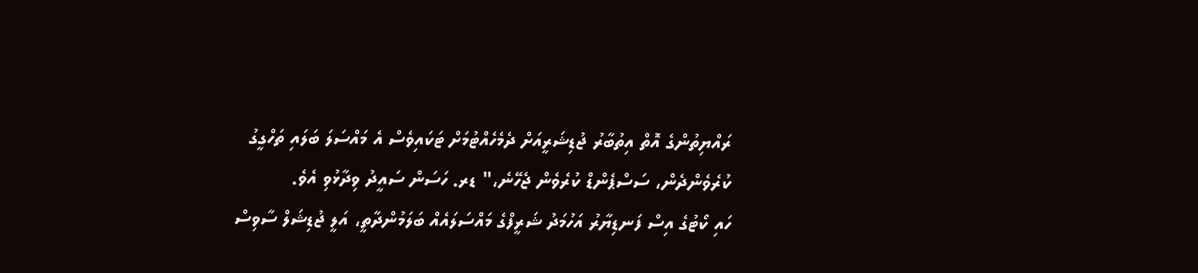ރައްޔިތުންގެ އޮތް އިތުބާރު ޖުޑިޝަރީއަށް ދެމެހެއްޓުމަށް ޓަކައިވެސް އެ މައްސަލަ ބަލައި ތަހްގީގު ކުރެވެންދެން، ސަސްޕެންޑް ކުރެވެން ޖެހޭނެ،" ޑރ. ހަސަން ސައީދު ވިދާޅުވި އެވެ.
ހައި ކޯޓުގެ އިސް ފަނޑިޔާރު އަހުމަދު ޝަރީފްގެ މައްސަލައެއް ބަލަމުންދާތީ، އަލީ ޖުޑިޝަލް ސާވިސް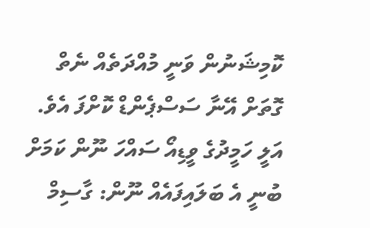ކޮމިޝަނުން ވަނީ މުއްދަތެއް ނެތް ގޮތަށް އޭނާ ސަސްޕެންޑް ކޮށްފަ އެވެ.
އަލީ ހަމީދުގެ ވީޑިއޯ ސައްހަ ނޫން ކަމަށް ބުނީ އެ ބަލައިފައެއް ނޫން: ގާސިމް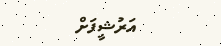އަރުޝީފަށް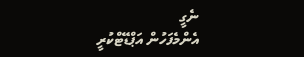ނެގީ
އެންމެފަހުން އަޕްޑޭޓްކުރީ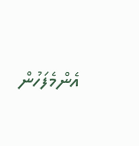އެންމެފަހުން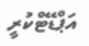އަޕްޑޭޓްކުރީ